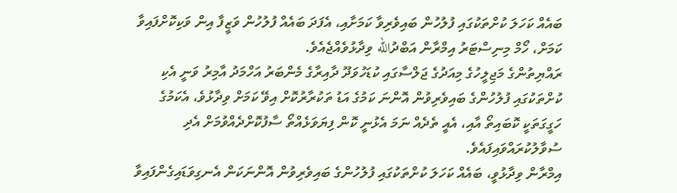ބައެއް ކަހަލަ ކުށްތަކުގައި ފުލުހުން ބައިވެރިވާ ކަމަށާއި، އެފަދަ ބައެއް ފުލުހުން ވަޒީފާ އިން ވަކިކޮށްފައިވާ ކަމަށް، ހޯމް މިނިސްޓަރު އިމްރާން އަބްދުالله ވިދާޅުވެއްޖެއެވެ.
ރައްޔިތުންގެ މަޖިލީހުގެ މިއަދުގެ ޖަލްސާގައި ކުޑަހުވަދޫ ދާއިރާގެ މެންބަރު އަހްމަދު އާމިރު ވަނީ އެކި ކުށްތަކުގައި ފުލުހުންގެ ބައިވެރިވުން އޮންނަ ކަމުގެ އަޑު ތަކުރާރުކޮށް އިވޭ ކަމަށް ވިދާޅުވެ، އެކަމުގެ ހަގީގަތަކީ ކޮބައިތޯ އާއި، އެއީ ތެދެއް ނަމަ އެޅުނީ ކޮން ފިޔަވަޅެއްތޯ ސާފުކޮށްދެއްވުމަށް އެދި ސުވާލުކުރައްވައިފައެވެ.
އިމްރާން ވިދާޅުވީ، ބައެއް ކަހަލަ ކުށްތަކުގައި ފުލުހުންގެ ބައިވެރިވުން އޮންނަކަން އެނގިވަޑައިގެންފައިވާ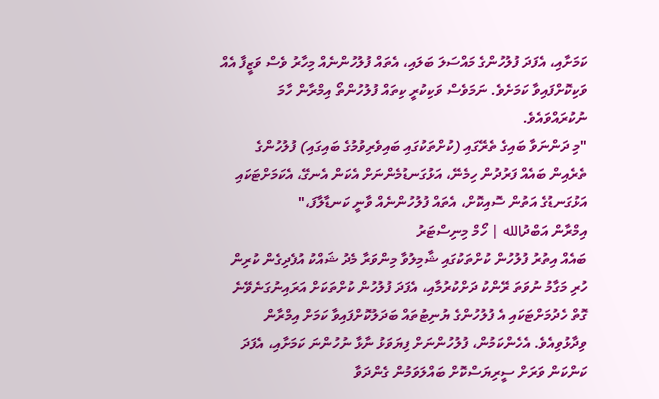ކަމަށާއި، އެފަދަ ފުލުހުންގެ މައްސަލަ ބަލައި، އެތައް ފުލުހުންނެއް މިހާރު ވެސް ވަޒީފާ އެއް ވަކިކޮށްފައިވާ ކަމަށެވެ. ނަމަވެސް ވަކިކުރީ ކިތައް ފުލުހުންތޯ އިމްރާން ހާމަ ނުކުރައްވައެވެ.
"މި ދަންނަވާ ބައިގެ ތެރޭގައި (ކުށްތަކުގައި ބައިވެރިވުމުގެ ބައިގައި) ފުލުހުންގެ ތެރެއިން ބައެއް ފަރުދުން ހިމެނޭ، އަޅުގަނޑުމެންނަށް އެކަން އެނގޭ، އެކަމަށްޓަކައި އަޅުގަނޑުގެ އަތުން ސޮއިކޮށް، އެތައް ފުލުހުންނެއް ވާނީ ކަނޑާލާފަ،"
އިމްރާން އަބްދުالله | ހޯމް މިނިސްޓަރު
ބައެއް އިތުރު ފުލުހުން ކުށްތަކުގައި ޝާމިލުވާ މިންވަރާ މެދު ޝައްކު އުފެދިގެން ކުރިން ހުރި މަގާމު ނުވަތަ ރޭންކު ދަށްކުރުމާއި، އެފަދަ ފުލުހުން ކުށްތަކަށް އަރައިނުގަނެވޭނެ ގޮތް ހެދުމަށްޓަކައި އެ ފުލުހުންގެ ޔުނިޓުތައް ބަދަލުކޮށްފައިވާ ކަމަށް އިމްރާން ވިދާޅުވިއެވެ. އެހެންކަމުން، ފުލުހުންނަށް ފިޔަވަޅު ނާޅާ ނުހުންނަ ކަމަށާއި، އެފަދަ ކަންކަން ވަރަށް ސީރިޔަސްކޮށް ބައްލަވަމުން ގެންދަވާ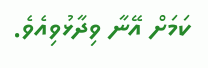ކަމަށް އޭނާ ވިދާޅުވިއެވެ.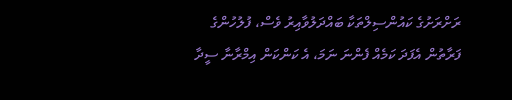ރަށްރަށުގެ ކައުންސިލްތަކާ ބައްދަލުވާއިރު ވެސް، ފުލުހުންގެ ފަރާތުން އެފަދަ ކަމެއް ފެންނަ ނަމަ، އެ ކަންކަން އިމްރާނާ ސީދާ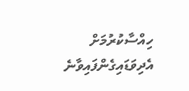ހިއްސާކުރުމަށް އެދިވަޑައިގެންފައިވާނެ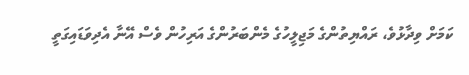ކަމަށް ވިދާޅުވެ، ރައްޔިތުންގެ މަޖިލީހުގެ މެންބަރުންގެ އަރިހުން ވެސް އޭނާ އެދިވަޑައިގަތީ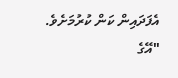އެފަދައިން ކަން ކުރުމަށެވެ.
"އޭގެ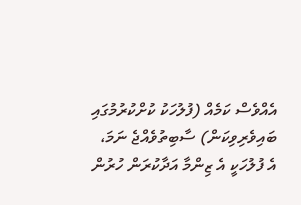އެއްވެސް ކަމެއް (ފުލުހަކު ކުށްކުރުމުގައި ބައިވެރިވިކަން) ސާބިތުވެއްޖެ ނަމަ، އެ ފުލުހަކީ އެ ޒިންމާ އަދާކުރަން ހުރުން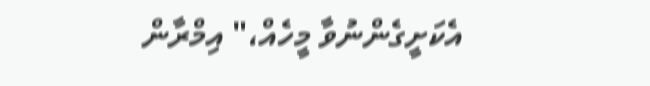އެކަށީގެންނުވާ މީހެއް،" އިމްރާން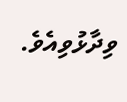ވިދާޅުވިއެވެ.